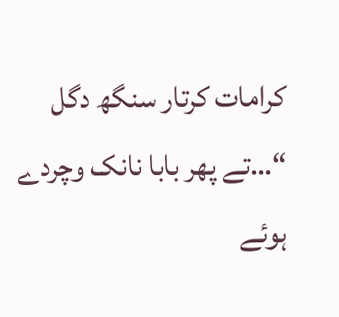کرامات کرتار سنگھ دگل
“…تے پھر بابا نانک وچردے ہوئے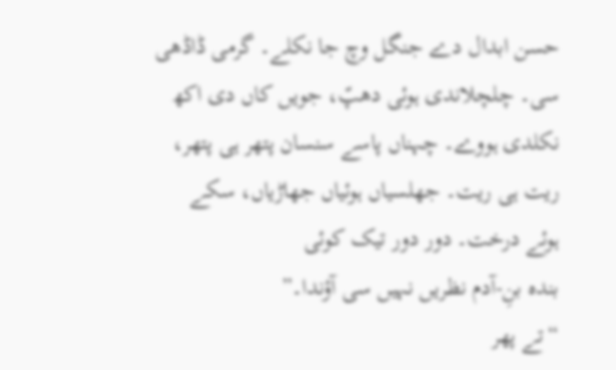حسن ابدال دے جنگل وچ جا نکلے۔ گرمی ڈاڈھی سی۔ چلچلاندی ہوئی دھپّ، جویں کاں دی اکھ نکلدی ہووے۔ چہناں پاسے سنسان پتھر ہی پتھر، ریت ہی ریت۔ جھلسیاں ہوئیاں جھاڑیاں، سکے ہوئے درخت۔ دور دور تیک کوئی
بندہ بنِ-آدم نظریں نہیں سی آؤندا۔”
“تے پھر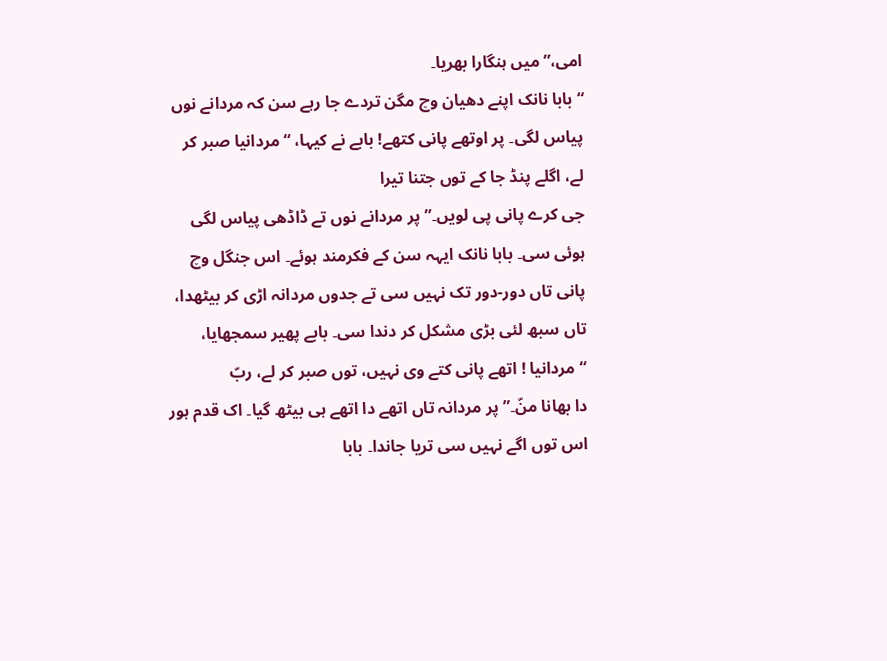امی،” میں ہنگارا بھریا۔
“بابا نانک اپنے دھیان وچ مگن تردے جا رہے سن کہ مردانے نوں پیاس لگی۔ پر اوتھے پانی کتھے! بابے نے کیہا، “مردانیا صبر کر لے، اگلے پنڈ جا کے توں جتنا تیرا
جی کرے پانی پی لویں۔” پر مردانے نوں تے ڈاڈھی پیاس لگی ہوئی سی۔ بابا نانک ایہہ سن کے فکرمند ہوئے۔ اس جنگل وچ پانی تاں دور-دور تک نہیں سی تے جدوں مردانہ اڑی کر بیٹھدا، تاں سبھ لئی بڑی مشکل کر دندا سی۔ بابے پھیر سمجھایا، “مردانیا ! اتھے پانی کتے وی نہیں، توں صبر کر لے، ربّ
دا بھانا منّ۔” پر مردانہ تاں اتھے دا اتھے ہی بیٹھ گیا۔ اک قدم ہور اس توں اگے نہیں سی تریا جاندا۔ بابا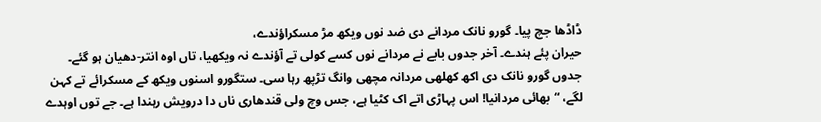ڈاڈھا جچ پیا۔ گورو نانک مردانے دی ضد نوں ویکھ مڑ مسکراؤندے،
حیران پئے ہندے۔ آخر جدوں بابے نے مردانے نوں کسے کولی تے آؤندے نہ ویکھیا، تاں اوہ انتر-دھیان ہو گئے۔ جدوں گورو نانک دی اکھ کھلھی مردانہ مچھی وانگ تڑپھ رہا سی۔ ستگورو اسنوں ویکھ کے مسکرائے تے کہن لگے، “بھائی مردانیا! اس پہاڑی اتے اک کٹیا ہے، جس وچ ولی قندھاری ناں دا درویش رہندا ہے۔ جے توں اوہدے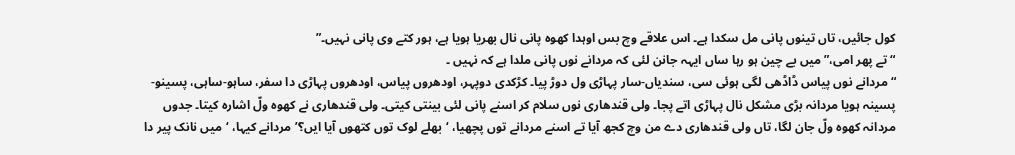کول جائیں، تاں تینوں پانی مل سکدا ہے۔ اس علاقے وچ بس اوہدا کھوہ پانی نال بھریا ہویا ہے، ہور کتے وی پانی نہیں۔”
“تے پھر امی،” میں بے چین ہو رہا ساں ایہہ جانن لئی کہ مردانے نوں پانی ملدا ہے کہ نہیں ۔
“مردانے نوں پیاس ڈاڈھی لگی ہوئی سی، سندیاں-سار پہاڑی ول دوڑ پیا۔ کڑکدی دوپہر، اودھروں پیاس، اودھروں پہاڑی دا سفر، ساہو-ساہی، پسینو-پسینہ ہویا مردانہ بڑی مشکل نال پہاڑی اتے پجا۔ ولی قندھاری نوں سلام کر اسنے پانی لئی بینتی کیتی۔ ولی قندھاری نے کھوہ ولّ اشارہ کیتا۔ جدوں مردانہ کھوہ ولّ جان لگا، تاں ولی قندھاری دے من وچ کجھ آیا تے اسنے مردانے توں پچھیا، ‘بھلے لوک توں کتھوں آیا ایں؟’ مردانے کیہا، ‘میں نانک پیر دا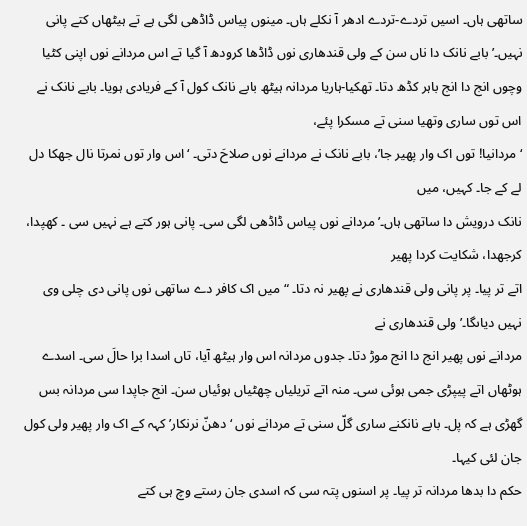ساتھی ہاں۔ اسیں تردے-تردے ادھر آ نکلے ہاں۔ مینوں پیاس ڈاڈھی لگی ہے تے ہیٹھاں کتے پانی نہیں۔’ بابے نانک دا ناں سن کے ولی قندھاری نوں ڈاڈھا کرودھ آ گیا تے اس مردانے نوں اپنی کٹیا وچوں انج دا انج باہر کڈھ دتا۔ تھکیا-ہاریا مردانہ ہیٹھ بابے نانک کول آ کے فریادی ہویا۔ بابے نانک نے اس توں ساری وتھیا سنی تے مسکرا پئے،
‘مردانیا! توں اک وار پھیر جا’، بابے نانک نے مردانے نوں صلاحَ دتی۔ ‘اس وار توں نمرتا نال جھکا دل لے کے جا۔ کہیں، میں
نانک درویش دا ساتھی ہاں۔’ مردانے نوں پیاس ڈاڈھی لگی سی۔ پانی ہور کتے ہے نہیں سی ۔ کھپدا، کرجھدا، شکایت کردا پھیر
اتے تر پیا۔ پر پانی ولی قندھاری نے پھیر نہ دتا۔ “میں اک کافر دے ساتھی نوں پانی دی چلی وی نہیں دیاںگا۔’ ولی قندھاری نے
مردانے نوں پھیر انج دا انج موڑ دتا۔ جدوں مردانہ اس وار ہیٹھ آیا، تاں اسدا برا حالَ سی۔ اسدے ہوٹھاں اتے پیپڑی جمی ہوئی سی۔ منہ اتے تریلیاں چھٹیاں ہوئیاں سن۔ انج جاپدا سی مردانہ بس گھڑی ہے کہ پل۔ بابے نانکنے ساری گلّ سنی تے مردانے نوں ‘دھنّ نرنکار’ کہہ کے اک وار پھیر ولی کول جان لئی کیہا۔
حکم دا بدھا مردانہ تر پیا۔ پر اسنوں پتہ سی کہ اسدی جان رستے وچ ہی کتے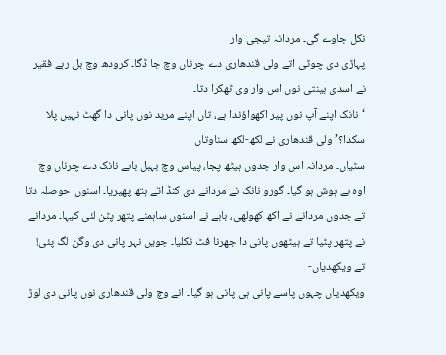نکل جاوے گی۔ مردانہ تیجی وار
پہاڑی دی چوٹی اتے ولی قندھاری دے چرناں وچ جا ڈگا۔ کرودھ وچ بل رہے فقیر نے اسدی بینتی نوں اس وار وی ٹھکرا دتا۔
‘نانک اپنے آپ نوں پیر اکھواؤندا ہے، تاں اپنے مرید نوں پانی دا گھٹ نہیں پلا سکدا؟’ ولی قندھاری نے لکھ-لکھ سناوتاں
سٹیاں۔ مردانہ اس وار جدوں ہیٹھ پجا، پیاس وچ بہبل بابے نانک دے چرناں وچ اوہ بے ہوش ہو گیا۔ گورو نانک نے مردانے دی کنڈ اتے ہتھ پھیریا۔ اسنوں حوصلہ دتا تے جدوں مردانے نے اکھ کھولھی، بابے نے اسنوں ساہمنے پتھر پٹن لئی کیہا۔ مردانے نے پتھر پٹیا تے ہیٹھوں پانی دا جھرنا فٹ نکلیا۔ جویں نہر پانی دی وگن لگ پئی! تے ویکھدیاں-
ویکھدیاں چہوں پاسے پانی ہی پانی ہو گیا۔ انے وچ ولی قندھاری نوں پانی دی لوڑ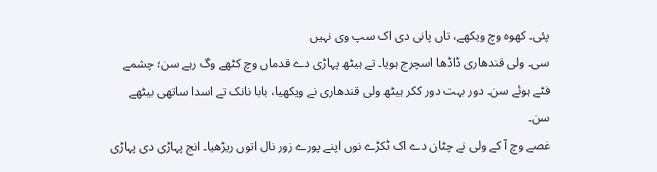پئی۔ کھوہ وچ ویکھے، تاں پانی دی اک سپ وی نہیں
سی۔ ولی قندھاری ڈاڈھا اسچرج ہویا۔ تے ہیٹھ پہاڑی دے قدماں وچ کٹھے وگ رہے سن؛ چشمے فٹے ہوئے سن۔ دور بہت دور ککر ہیٹھ ولی قندھاری نے ویکھیا، بابا نانک تے اسدا ساتھی بیٹھے سن۔
غصے وچ آ کے ولی نے چٹان دے اک ٹکڑے نوں اپنے پورے زور نال اتوں ریڑھیا۔ انج پہاڑی دی پہاڑی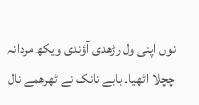نوں اپنی ول رڑھدی آؤندی ویکھ مردانہ چچلا اٹھیا۔ بابے نانک نے ٹھرھمے نال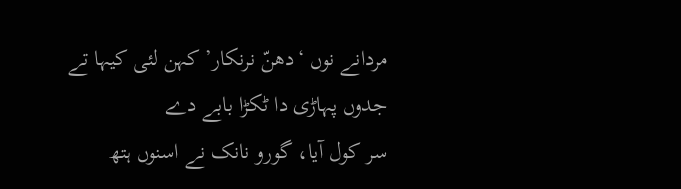مردانے نوں ‘دھنّ نرنکار’ کہن لئی کیہا تے جدوں پہاڑی دا ٹکڑا بابے دے
سر کول آیا، گورو نانک نے اسنوں ہتھ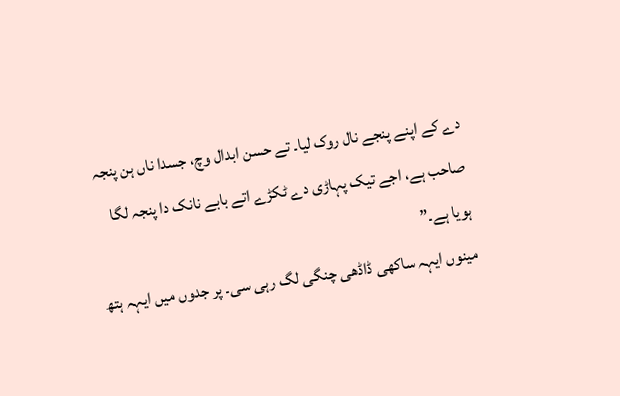دے کے اپنے پنجے نال روک لیا۔ تے حسن ابدال وچ، جسدا ناں ہن پنجہ صاحب ہے، اجے تیک پہاڑی دے ٹکڑے اتے بابے نانک دا پنجہ لگا ہویا ہے۔”
مینوں ایہہ ساکھی ڈاڈھی چنگی لگ رہی سی۔ پر جدوں میں ایہہ ہتھ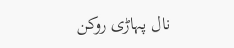نال پہاڑی روکن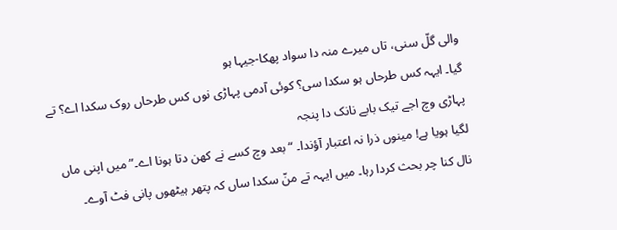والی گلّ سنی، تاں میرے منہ دا سواد پھکا-جیہا ہو
گیا۔ ایہہ کس طرحاں ہو سکدا سی؟ کوئی آدمی پہاڑی نوں کس طرحاں روک سکدا اے؟ تے پہاڑی وچ اجے تیک بابے نانک دا پنجہ
لگیا ہویا ہے! مینوں ذرا نہ اعتبار آؤندا۔ “بعد وچ کسے نے کھن دتا ہونا اے۔” میں اپنی ماں نال کنا چر بحث کردا رہا۔ میں ایہہ تے منّ سکدا ساں کہ پتھر ہیٹھوں پانی فٹ آوے۔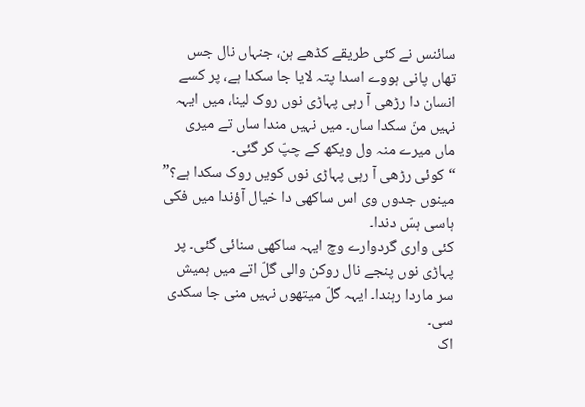سائنس نے کئی طریقے کڈھے ہن، جنہاں نال جس تھاں پانی ہووے اسدا پتہ لایا جا سکدا ہے، پر کسے انسان دا رڑھی آ رہی پہاڑی نوں روک لینا، میں ایہہ نہیں منّ سکدا ساں۔ میں نہیں مندا ساں تے میری ماں میرے منہ ول ویکھ کے چپّ کر گئی۔
“کوئی رڑھی آ رہی پہاڑی نوں کویں روک سکدا ہے؟” مینوں جدوں وی اس ساکھی دا خیال آؤندا میں فکی ہاسی ہسّ دندا۔
کئی واری گردوارے وچ ایہہ ساکھی سنائی گئی۔ پر پہاڑی نوں پنجے نال روکن والی گلّ اتے میں ہمیش سر ماردا رہندا۔ ایہہ گلّ میتھوں نہیں منی جا سکدی سی۔
اک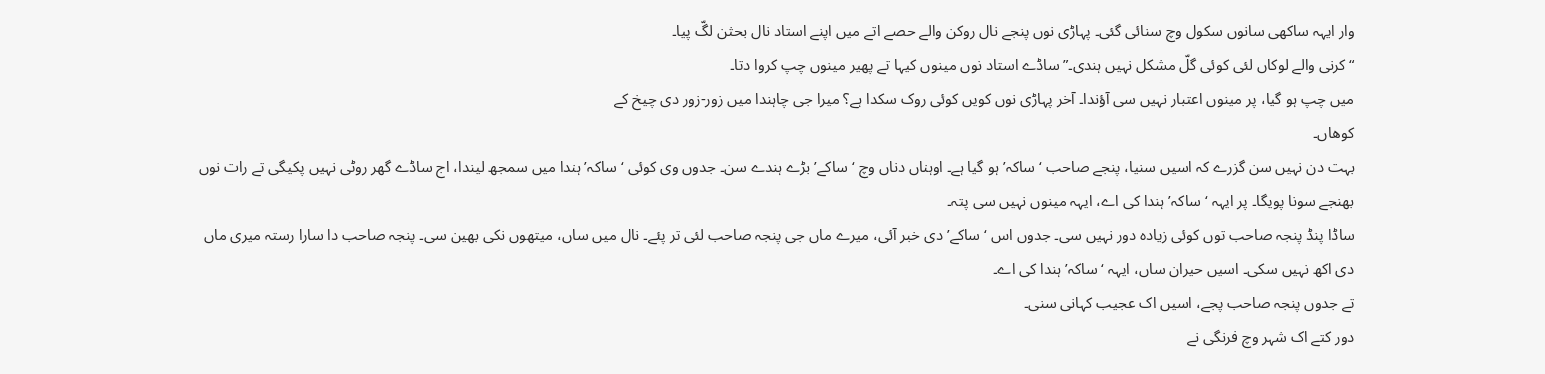وار ایہہ ساکھی سانوں سکول وچ سنائی گئی۔ پہاڑی نوں پنجے نال روکن والے حصے اتے میں اپنے استاد نال بحثن لگّ پیا۔
“کرنی والے لوکاں لئی کوئی گلّ مشکل نہیں ہندی۔” ساڈے استاد نوں مینوں کیہا تے پھیر مینوں چپ کروا دتا۔
میں چپ ہو گیا، پر مینوں اعتبار نہیں سی آؤندا۔ آخر پہاڑی نوں کویں کوئی روک سکدا ہے؟ میرا جی چاہندا میں زور-زور دی چیخ کے
کوھاں۔
بہت دن نہیں سن گزرے کہ اسیں سنیا، پنجے صاحب ‘ساکہ’ ہو گیا ہے۔ اوہناں دناں وچ ‘ساکے’ بڑے ہندے سن۔ جدوں وی کوئی ‘ساکہ’ ہندا میں سمجھ لیندا، اج ساڈے گھر روٹی نہیں پکیگی تے رات نوں بھنجے سونا پویگا۔ پر ایہہ ‘ساکہ’ ہندا کی اے، ایہہ مینوں نہیں سی پتہ۔
ساڈا پنڈ پنجہ صاحب توں کوئی زیادہ دور نہیں سی۔ جدوں اس ‘ساکے’ دی خبر آئی، میرے ماں جی پنجہ صاحب لئی تر پئے۔ نال میں ساں، میتھوں نکی بھین سی۔ پنجہ صاحب دا سارا رستہ میری ماں دی اکھ نہیں سکی۔ اسیں حیران ساں، ایہہ ‘ساکہ’ ہندا کی اے۔
تے جدوں پنجہ صاحب پجے، اسیں اک عجیب کہانی سنی۔
دور کتے اک شہر وچ فرنگی نے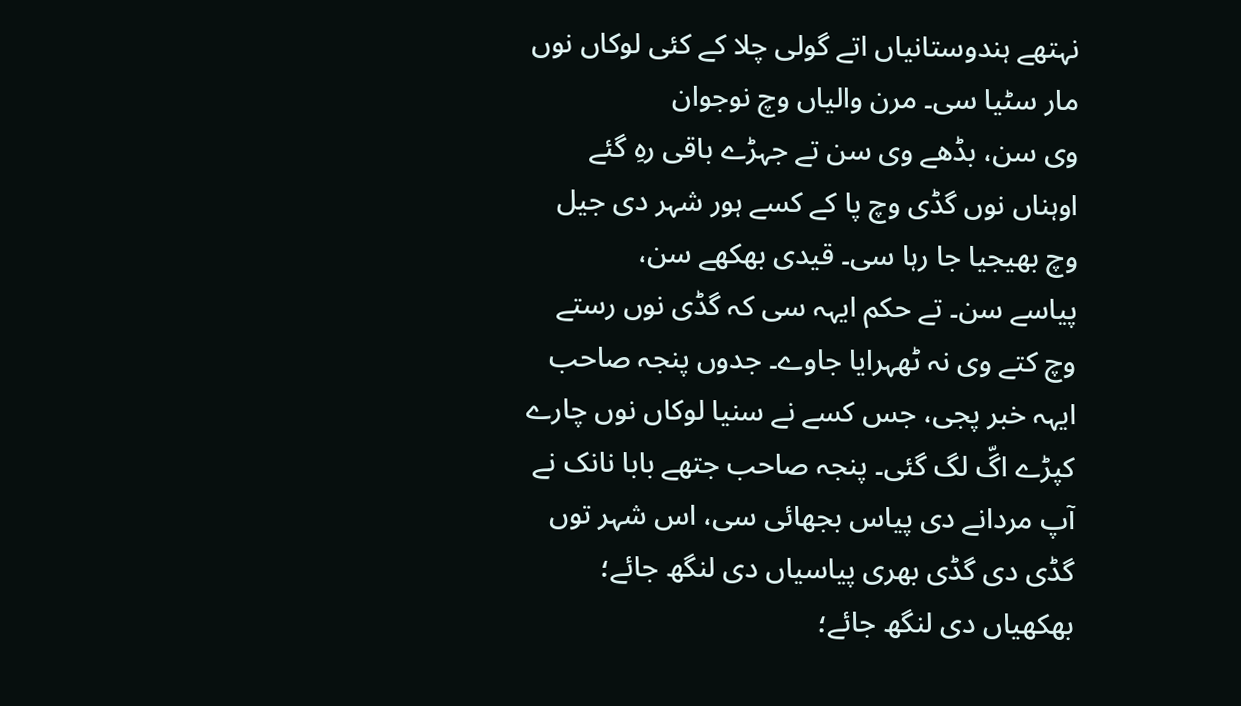نہتھے ہندوستانیاں اتے گولی چلا کے کئی لوکاں نوں مار سٹیا سی۔ مرن والیاں وچ نوجوان
وی سن، بڈھے وی سن تے جہڑے باقی رہِ گئے اوہناں نوں گڈی وچ پا کے کسے ہور شہر دی جیل وچ بھیجیا جا رہا سی۔ قیدی بھکھے سن،
پیاسے سن۔ تے حکم ایہہ سی کہ گڈی نوں رستے وچ کتے وی نہ ٹھہرایا جاوے۔ جدوں پنجہ صاحب ایہہ خبر پجی، جس کسے نے سنیا لوکاں نوں چارے کپڑے اگّ لگ گئی۔ پنجہ صاحب جتھے بابا نانک نے آپ مردانے دی پیاس بجھائی سی، اس شہر توں گڈی دی گڈی بھری پیاسیاں دی لنگھ جائے؛ بھکھیاں دی لنگھ جائے؛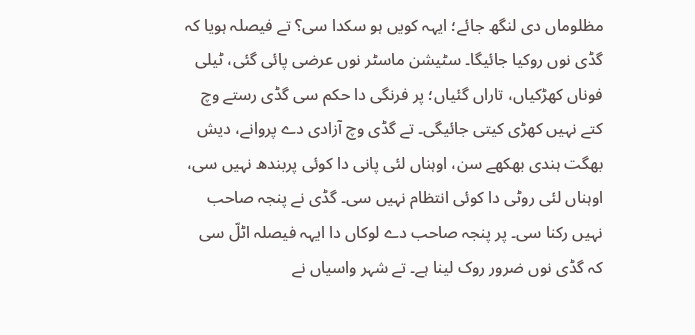مظلوماں دی لنگھ جائے؛ ایہہ کویں ہو سکدا سی؟ تے فیصلہ ہویا کہ گڈی نوں روکیا جائیگا۔ سٹیشن ماسٹر نوں عرضی پائی گئی، ٹیلی فوناں کھڑکیاں، تاراں گئیاں؛ پر فرنگی دا حکم سی گڈی رستے وچ کتے نہیں کھڑی کیتی جائیگی۔ تے گڈی وچ آزادی دے پروانے، دیش بھگت ہندی بھکھے سن، اوہناں لئی پانی دا کوئی پربندھ نہیں سی، اوہناں لئی روٹی دا کوئی انتظام نہیں سی۔ گڈی نے پنجہ صاحب نہیں رکنا سی۔ پر پنجہ صاحب دے لوکاں دا ایہہ فیصلہ اٹلّ سی کہ گڈی نوں ضرور روک لینا ہے۔ تے شہر واسیاں نے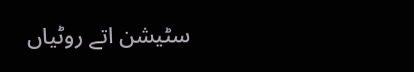سٹیشن اتے روٹیاں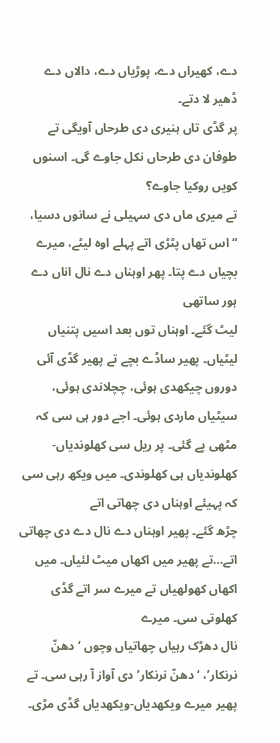دے، کھیراں دے، پوڑیاں دے، دالاں دے ڈھیر لا دتے۔
پر گڈی تاں ہنیری دی طرحاں آویگی تے طوفان دی طرحاں نکل جاوے گی۔ اسنوں کویں روکیا جاوے؟
تے میری ماں دی سہیلی نے سانوں دسیا، “اس تھاں پٹڑی اتے پہلے اوہ لیٹے، میرے بچیاں دے پتا۔ پھر اوہناں دے نال اناں دے ہور ساتھی
لیٹ گئے۔ اوہناں توں بعد اسیں پتنیاں لیٹیاں۔ پھیر ساڈے بچے تے پھیر گڈی آئی دوروں چیکھدی ہوئی، چچلاندی ہوئی، سیٹیاں ماردی ہوئی۔ اجے دور ہی سی کہ مٹھی پے گئی۔ پر ریل سی کھلوندیاں-کھلوندیاں ہی کھلوندی۔ میں ویکھ رہی سی کہ پہیئے اوہناں دی چھاتی اتے
چڑھ گئے۔ پھیر اوہناں دے نال دے دی چھاتی اتے…تے پھیر میں اکھاں میٹ لئیاں۔ میں اکھاں کھولھیاں تے میرے سر اتے گڈی کھلوتی سی۔ میرے
نال دھڑک رہیاں چھاتیاں وچوں ‘دھنّ نرنکار’، ‘دھنّ نرنکار’ دی آواز آ رہی سی۔ تے پھیر میرے ویکھدیاں-ویکھدیاں گڈی مڑی۔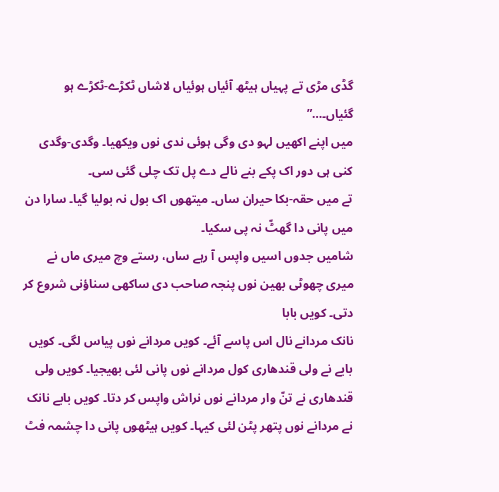گڈی مڑی تے پہیاں ہیٹھ آئیاں ہوئیاں لاشاں ٹکڑے-ٹکڑے ہو گئیاں۔…”
میں اپنے اکھیں لہو دی وگی ہوئی ندی نوں ویکھیا۔ وگدی-وگدی کنی ہی دور اک پکے بنے نالے دے پل تک چلی گئی سی۔
تے میں حقہ-بکا حیران ساں۔ میتھوں اک بول نہ بولیا گیا۔ سارا دن میں پانی دا گھٹّ نہ پی سکیا۔
شامیں جدوں اسیں واپس آ رہے ساں، رستے وچ میری ماں نے میری چھوٹی بھین نوں پنجہ صاحب دی ساکھی سناؤنی شروع کر دتی۔ کویں بابا
نانک مردانے نال اس پاسے آئے۔ کویں مردانے نوں پیاس لگی۔ کویں بابے نے ولی قندھاری کول مردانے نوں پانی لئی بھیجیا۔ کویں ولی قندھاری نے تنّ وار مردانے نوں نراش واپس کر دتا۔ کویں بابے نانک نے مردانے نوں پتھر پٹن لئی کیہا۔ کویں ہیٹھوں پانی دا چشمہ فٹ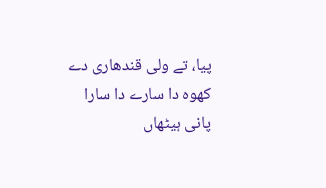پیا، تے ولی قندھاری دے کھوہ دا سارے دا سارا پانی ہیٹھاں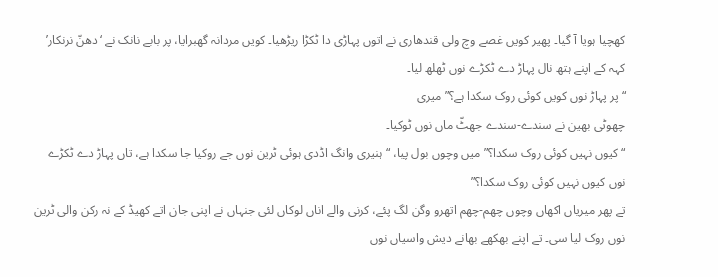کھچیا ہویا آ گیا۔ پھیر کویں غصے وچ ولی قندھاری نے اتوں پہاڑی دا ٹکڑا ریڑھیا۔ کویں مردانہ گھبرایا، پر بابے نانک نے ‘دھنّ نرنکار’ کہہ کے اپنے ہتھ نال پہاڑ دے ٹکڑے نوں ٹھلھ لیا۔
“پر پہاڑ نوں کویں کوئی روک سکدا ہے؟” میری
چھوٹی بھین نے سندے-سندے جھٹّ ماں نوں ٹوکیا۔
“کیوں نہیں کوئی روک سکدا؟” میں وچوں بول پیا، “ہنیری وانگ اڈدی ہوئی ٹرین نوں جے روکیا جا سکدا ہے، تاں پہاڑ دے ٹکڑے نوں کیوں نہیں کوئی روک سکدا؟”
تے پھر میریاں اکھاں وچوں چھم-چھم اتھرو وگن لگ پئے، کرنی والے اناں لوکاں لئی جنہاں نے اپنی جان اتے کھیڈ کے نہ رکن والی ٹرین نوں روک لیا سی۔ تے اپنے بھکھے بھانے دیش واسیاں نوں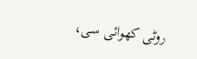روٹی کھوائی سی،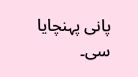پانی پہنچایا سی۔